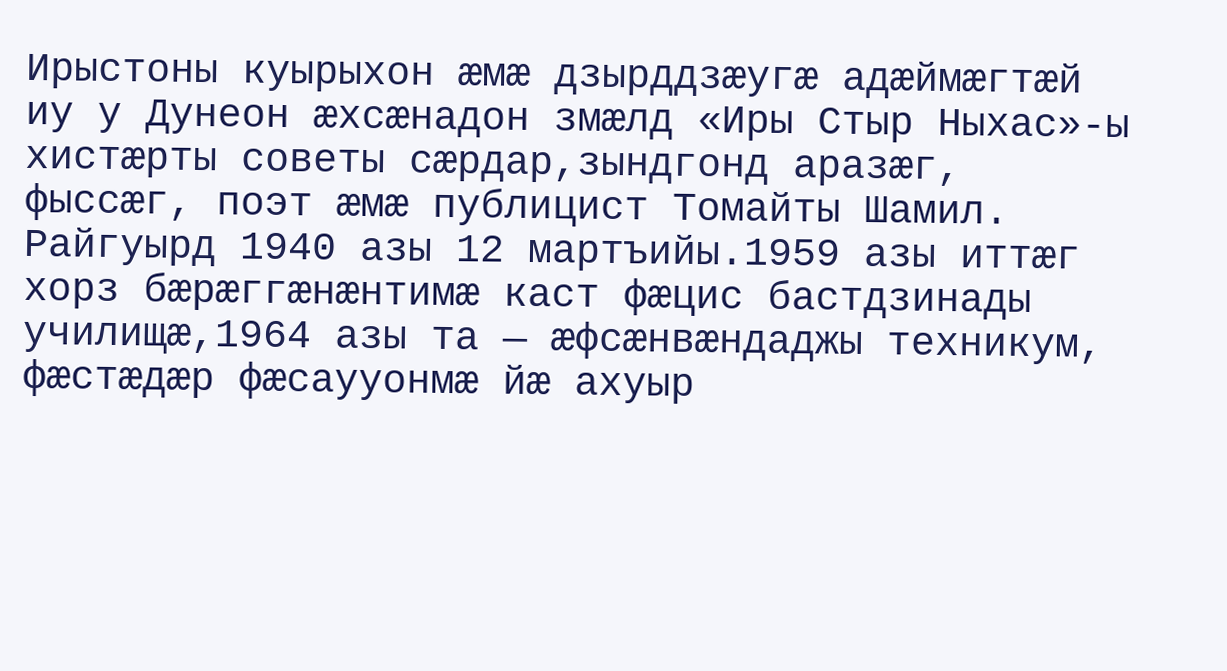Ирыстоны куырыхон æмæ дзырддзæугæ адæймæгтæй иу у Дунеон æхсæнадон змæлд «Иры Стыр Ныхас»-ы хистæрты советы сæрдар,зындгонд аразæг, фыссæг, поэт æмæ публицист Томайты Шамил. Райгуырд 1940 азы 12 мартъийы.1959 азы иттæг хорз бæрæггæнæнтимæ каст фæцис бастдзинады училищæ,1964 азы та — æфсæнвæндаджы техникум, фæстæдæр фæсаууонмæ йæ ахуыр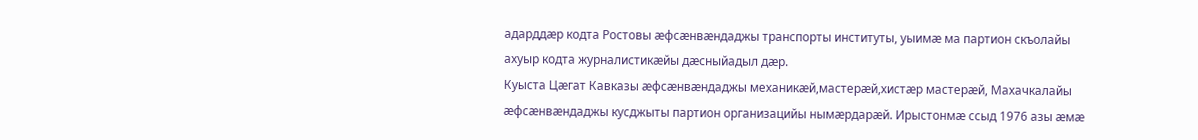адарддæр кодта Ростовы æфсæнвæндаджы транспорты институты, уыимæ ма партион скъолайы ахуыр кодта журналистикæйы дæсныйадыл дæр.
Куыста Цæгат Кавказы æфсæнвæндаджы механикæй,мастерæй,хистæр мастерæй, Махачкалайы æфсæнвæндаджы кусджыты партион организацийы нымæрдарæй. Ирыстонмæ ссыд 1976 азы æмæ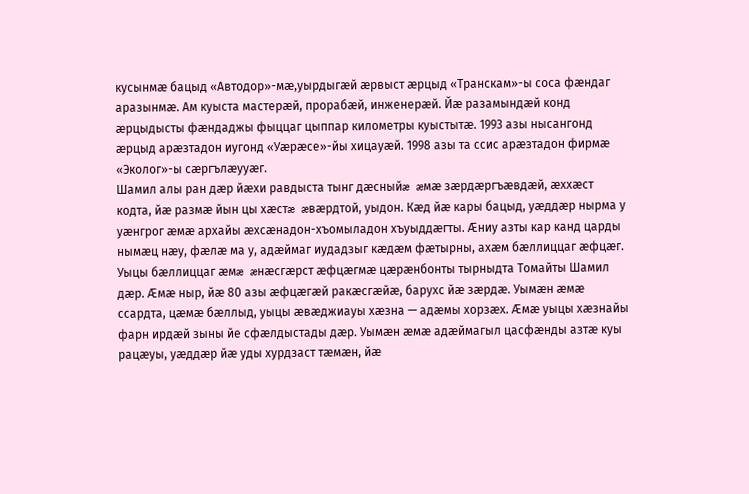кусынмæ бацыд «Автодор»-мæ,уырдыгæй æрвыст æрцыд «Транскам»-ы соса фæндаг аразынмæ. Ам куыста мастерæй, прорабæй, инженерæй. Йæ разамындæй конд æрцыдысты фæндаджы фыццаг цыппар километры куыстытæ. 1993 азы нысангонд æрцыд арæзтадон иугонд «Уæрæсе»-йы хицауæй. 1998 азы та ссис арæзтадон фирмæ «Эколог»-ы сæргълæууæг.
Шамил алы ран дæр йæхи равдыста тынг дæсныйæ æмæ зæрдæргъæвдæй, æххæст кодта, йæ размæ йын цы хæстæ æвæрдтой, уыдон. Кæд йæ кары бацыд, уæддæр нырма у уæнгрог æмæ архайы æхсæнадон-хъомыладон хъуыддæгты. Æниу азты кар канд царды нымæц нæу, фæлæ ма у, адæймаг иудадзыг кæдæм фæтырны, ахæм бæллиццаг æфцæг. Уыцы бæллиццаг æмæ æнæсгæрст æфцæгмæ цæрæнбонты тырныдта Томайты Шамил дæр. Æмæ ныр, йæ 80 азы æфцæгæй ракæсгæйæ, барухс йæ зæрдæ. Уымæн æмæ ссардта, цæмæ бæллыд, уыцы æвæджиауы хæзна — адæмы хорзæх. Æмæ уыцы хæзнайы фарн ирдæй зыны йе сфæлдыстады дæр. Уымæн æмæ адæймагыл цасфæнды азтæ куы рацæуы, уæддæр йæ уды хурдзаст тæмæн, йæ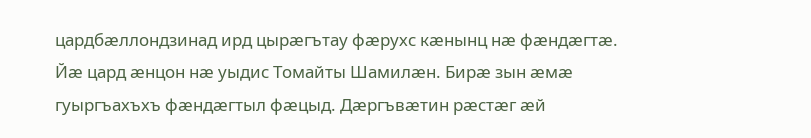цардбæллондзинад ирд цырæгътау фæрухс кæнынц нæ фæндæгтæ.
Йæ цард æнцон нæ уыдис Томайты Шамилæн. Бирæ зын æмæ гуыргъахъхъ фæндæгтыл фæцыд. Дæргъвæтин рæстæг æй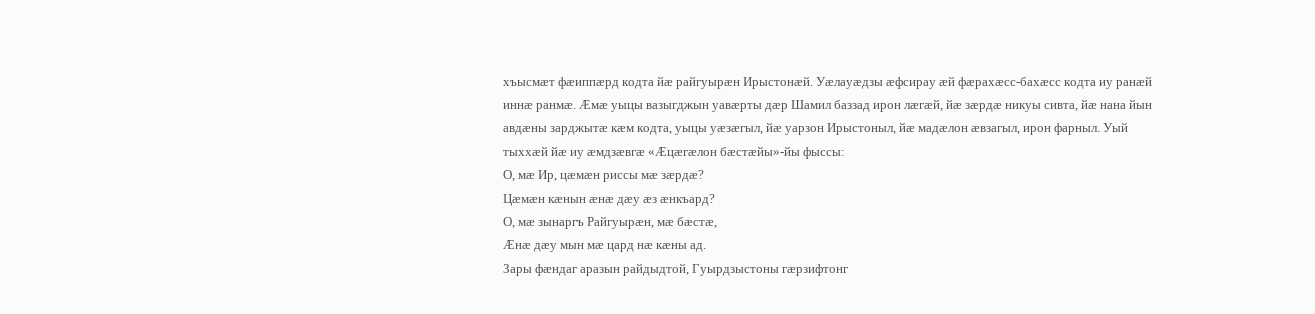хъысмæт фæиппæрд кодта йæ райгуырæн Ирыстонæй. Уæлауæдзы æфсирау æй фæрахæсс-бахæсс кодта иу ранæй иннæ ранмæ. Æмæ уыцы вазыгджын уавæрты дæр Шамил баззад ирон лæгæй, йæ зæрдæ никуы сивта, йæ нана йын авдæны зарджытæ кæм кодта, уыцы уæзæгыл, йæ уарзон Ирыстоныл, йæ мадæлон æвзагыл, ирон фарныл. Уый тыххæй йæ иу æмдзæвгæ «Æцæгæлон бæстæйы»-йы фыссы:
О, мæ Ир, цæмæн риссы мæ зæрдæ?
Цæмæн кæнын æнæ дæу æз æнкъард?
О, мæ зынаргъ Райгуырæн, мæ бæстæ,
Æнæ дæу мын мæ цард нæ кæны ад.
Зары фæндаг аразын райдыдтой, Гуырдзыстоны гæрзифтонг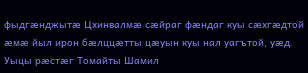фыдгæнджытæ Цхинвалмæ сæйраг фæндаг куы сæхгæдтой æмæ йыл ирон бæлццæтты цæуын куы нал уагътой, уæд. Уыцы рæстæг Томайты Шамил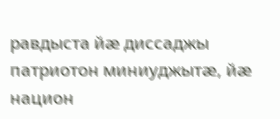равдыста йæ диссаджы патриотон миниуджытæ, йæ национ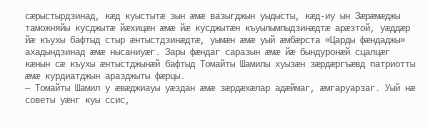сæрыстырдзинад, кæд куыстытæ зын æмæ вазыгджын уыдысты, кæд-иу ын Зæрæмæджы таможняйы кусджытæ йæхицæн æмæ йæ кусджытæн къуылымпыдзинæдтæ арæзтой, уæддæр йæ къухы бафтыд стыр æнтыстдзинæдтæ, уымæн æмæ уый æмбæрста «Царды фæндаджы» ахадындзинад æмæ нысаниуæг. Зары фæндаг саразын æмæ йæ бындуронæй сцалцæг кæнын сæ къухы æнтыстджынæй бафтыд Томайты Шамилы хуызæн зæрдæргъæвд патриотты æмæ курдиатджын аразджыты фæрцы.
— Томайты Шамил у æвæджиауы уæздан æмæ зæрдæхæлар адæймаг, æмгаруарзаг. Уый нæ советы уæнг куы ссис,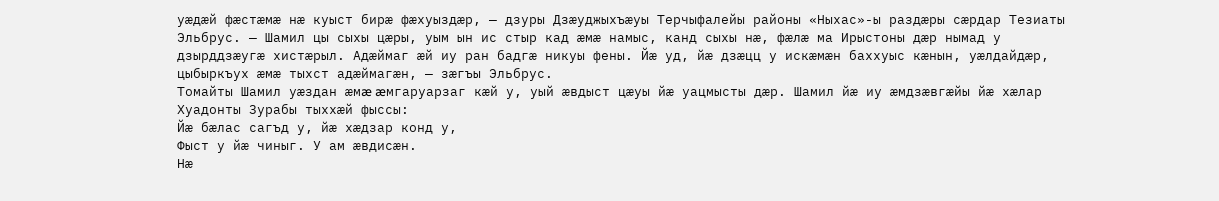уæдæй фæстæмæ нæ куыст бирæ фæхуыздæр, — дзуры Дзæуджыхъæуы Терчыфалейы районы «Ныхас»-ы раздæры сæрдар Тезиаты Эльбрус. — Шамил цы сыхы цæры, уым ын ис стыр кад æмæ намыс, канд сыхы нæ, фæлæ ма Ирыстоны дæр нымад у дзырддзæугæ хистæрыл. Адæймаг æй иу ран бадгæ никуы фены. Йæ уд, йæ дзæцц у искæмæн баххуыс кæнын, уæлдайдæр, цыбыркъух æмæ тыхст адæймагæн, — зæгъы Эльбрус.
Томайты Шамил уæздан æмæ æмгаруарзаг кæй у, уый æвдыст цæуы йæ уацмысты дæр. Шамил йæ иу æмдзæвгæйы йæ хæлар Хуадонты Зурабы тыххæй фыссы:
Йæ бæлас сагъд у, йæ хæдзар конд у,
Фыст у йæ чиныг. У ам æвдисæн.
Нæ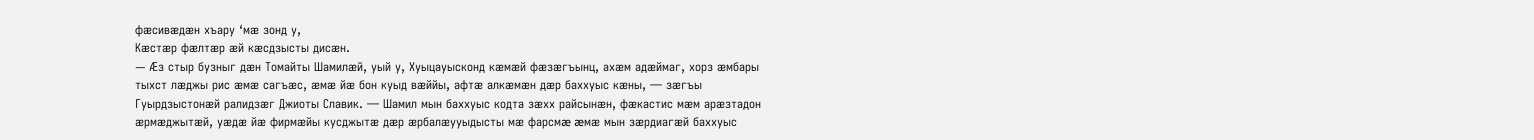фæсивæдæн хъару ‘мæ зонд у,
Кæстæр фæлтæр æй кæсдзысты дисæн.
— Æз стыр бузныг дæн Томайты Шамилæй, уый у, Хуыцауысконд кæмæй фæзæгъынц, ахæм адæймаг, хорз æмбары тыхст лæджы рис æмæ сагъæс, æмæ йæ бон куыд вæййы, афтæ алкæмæн дæр баххуыс кæны, — зæгъы Гуырдзыстонæй ралидзæг Джиоты Славик. — Шамил мын баххуыс кодта зæхх райсынæн, фæкастис мæм арæзтадон æрмæджытæй, уæдæ йæ фирмæйы кусджытæ дæр æрбалæууыдысты мæ фарсмæ æмæ мын зæрдиагæй баххуыс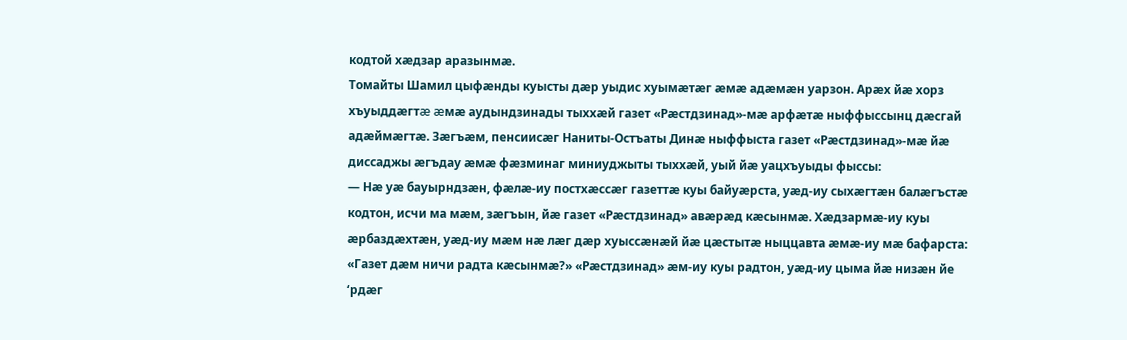кодтой хæдзар аразынмæ.
Томайты Шамил цыфæнды куысты дæр уыдис хуымæтæг æмæ адæмæн уарзон. Арæх йæ хорз хъуыддæгтæ æмæ аудындзинады тыххæй газет «Рæстдзинад»-мæ арфæтæ ныффыссынц дæсгай адæймæгтæ. Зæгъæм, пенсиисæг Наниты-Остъаты Динæ ныффыста газет «Рæстдзинад»-мæ йæ диссаджы æгъдау æмæ фæзминаг миниуджыты тыххæй, уый йæ уацхъуыды фыссы:
— Нæ уæ бауырндзæн, фæлæ-иу постхæссæг газеттæ куы байуæрста, уæд-иу сыхæгтæн балæгъстæ кодтон, исчи ма мæм, зæгъын, йæ газет «Рæстдзинад» авæрæд кæсынмæ. Хæдзармæ-иу куы æрбаздæхтæн, уæд-иу мæм нæ лæг дæр хуыссæнæй йæ цæстытæ ныццавта æмæ-иу мæ бафарста: «Газет дæм ничи радта кæсынмæ?» «Рæстдзинад» æм-иу куы радтон, уæд-иу цыма йæ низæн йе ‘рдæг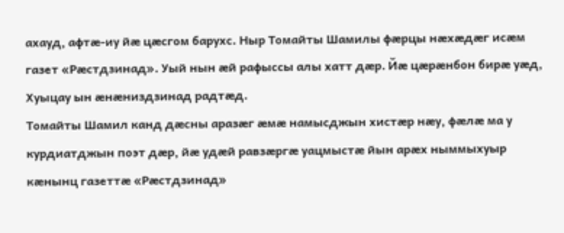ахауд, афтæ-иу йæ цæсгом барухс. Ныр Томайты Шамилы фæрцы нæхæдæг исæм газет «Рæстдзинад». Уый нын æй рафыссы алы хатт дæр. Йæ цæрæнбон бирæ уæд, Хуыцау ын æнæниздзинад радтæд.
Томайты Шамил канд дæсны аразæг æмæ намысджын хистæр нæу, фæлæ ма у курдиатджын поэт дæр, йæ удæй равзæргæ уацмыстæ йын арæх ныммыхуыр кæнынц газеттæ «Рæстдзинад»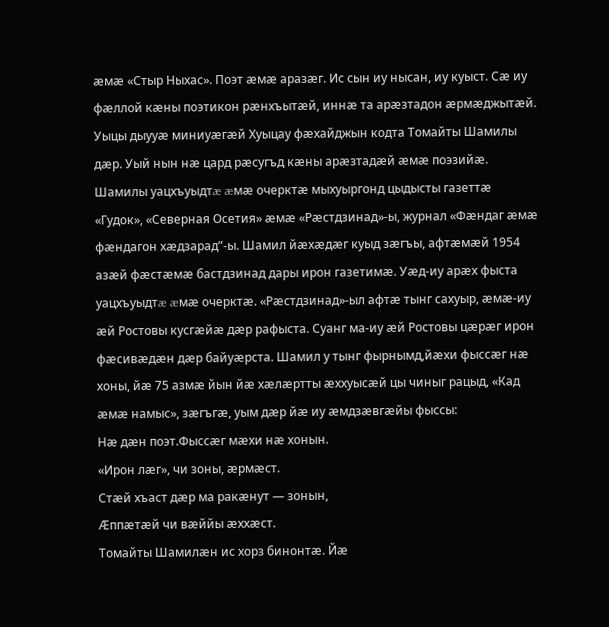æмæ «Стыр Ныхас». Поэт æмæ аразæг. Ис сын иу нысан, иу куыст. Сæ иу фæллой кæны поэтикон рæнхъытæй, иннæ та арæзтадон æрмæджытæй. Уыцы дыууæ миниуæгæй Хуыцау фæхайджын кодта Томайты Шамилы дæр. Уый нын нæ цард рæсугъд кæны арæзтадæй æмæ поэзийæ.
Шамилы уацхъуыдтæ æмæ очерктæ мыхуыргонд цыдысты газеттæ «Гудок», «Северная Осетия» æмæ «Рæстдзинад»-ы, журнал «Фæндаг æмæ фæндагон хæдзарад”-ы. Шамил йæхæдæг куыд зæгъы, афтæмæй 1954 азæй фæстæмæ бастдзинад дары ирон газетимæ. Уæд-иу арæх фыста уацхъуыдтæ æмæ очерктæ. «Рæстдзинад»-ыл афтæ тынг сахуыр, æмæ-иу æй Ростовы кусгæйæ дæр рафыста. Суанг ма-иу æй Ростовы цæрæг ирон фæсивæдæн дæр байуæрста. Шамил у тынг фырнымд,йæхи фыссæг нæ хоны, йæ 75 азмæ йын йæ хæлæртты æххуысæй цы чиныг рацыд, «Кад æмæ намыс», зæгъгæ, уым дæр йæ иу æмдзæвгæйы фыссы:
Нæ дæн поэт.Фыссæг мæхи нæ хонын.
«Ирон лæг», чи зоны, æрмæст.
Стæй хъаст дæр ма ракæнут — зонын,
Æппæтæй чи вæййы æххæст.
Томайты Шамилæн ис хорз бинонтæ. Йæ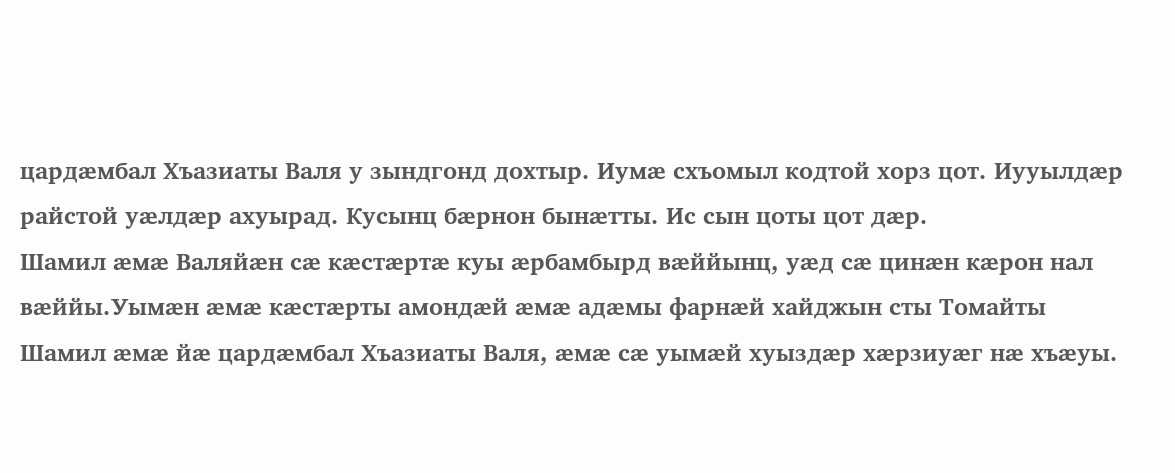цардæмбал Хъазиаты Валя у зындгонд дохтыр. Иумæ схъомыл кодтой хорз цот. Иууылдæр райстой уæлдæр ахуырад. Кусынц бæрнон бынæтты. Ис сын цоты цот дæр.
Шамил æмæ Валяйæн сæ кæстæртæ куы æрбамбырд вæййынц, уæд сæ цинæн кæрон нал вæййы.Уымæн æмæ кæстæрты амондæй æмæ адæмы фарнæй хайджын сты Томайты Шамил æмæ йæ цардæмбал Хъазиаты Валя, æмæ сæ уымæй хуыздæр хæрзиуæг нæ хъæуы.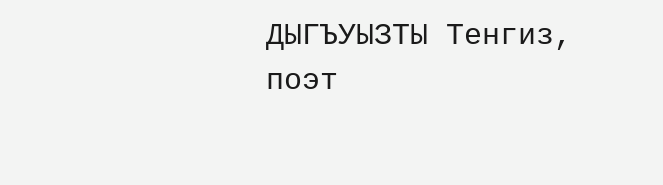ДЫГЪУЫЗТЫ Тенгиз,
поэт